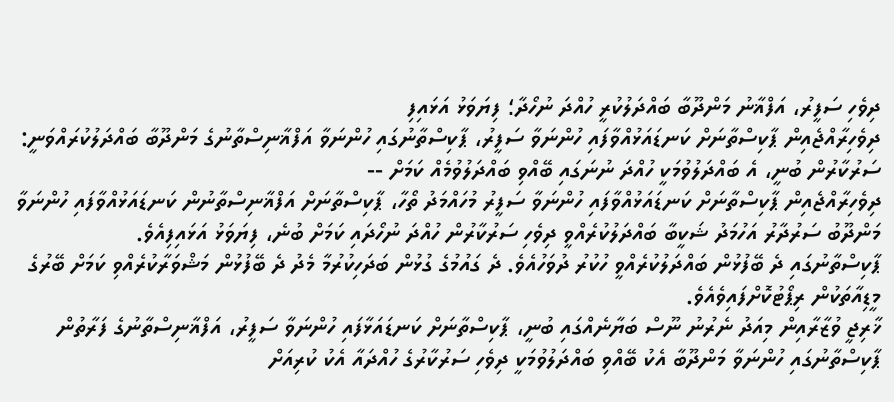ދިވެހި ސަފީރު، އަފްޣާނު މަންދޫބާ ބައްދަލުކުރީ ހުއްދަ ނުހޯދާ؛ ފިޔަވަޅު އަޅައިފި
ދިވެހިރާއްޖެއިން ޕާކިސްތާނަށް ކަނޑައަޅުއްވާފައި ހުންނަވާ ސަފީރު، ޕާކިސްތާނުގައި ހުންނަވާ އަފްޣާނިސްތާނުގެ މަންދޫބާ ބައްދަލުކުރައްވަނީ: ސަރުކާރުން ބުނީ، އެ ބައްދަލުވުމަކީ ހުއްދަ ނުނަގައި ބޭއްވި ބައްދަލުވުމެއް ކަމަށް --
ދިވެހިރާއްޖެއިން ޕާކިސްތާނަށް ކަނޑައަޅުއްވާފައި ހުންނަވާ ސަފީރު މުހައްމަދު ތޯހާ، ޕާކިސްތާނަށް އަފްޣާނިސްތާނުން ކަނޑައަޅުއްވާފައި ހުންނަވާ މަންދޫބު ސަރުދާރު އަހުމަދު ޝަކީބާ ބައްދަލުކުރެއްވީ ދިވެހި ސަރުކާރުން ހުއްދަ ނުހޯދައި ކަމަށް ބުނެ، ފިޔަވަޅު އަޅައިފިއެވެ.
ޕާކިސްތާނުގައި ދެ ބޭފުޅުން ބައްދަލުކުރެއްވީ ހުކުރު ދުވަހުއެވެ. ދެ ގައުމުގެ ގުޅުން ބަދަހިކުރުމާ މެދު ދެ ބޭފުޅުން މަޝްވަރާކުރެއްވި ކަމަށް ބޭރުގެ މީޑިއާތަކުން ރިޕޯޓުކޮށްފައިވެއެވެ.
ޚާރިޖީ ވުޒާރާއިން މިއަދު ނެރުނު ނޫސް ބަޔާނެއްގައި ބުނީ، ޕާކިސްތާނަށް ކަނޑައަޅާފައި ހުންނަވާ ސަފީރު، އަފްޣާނިސްތާނުގެ ފަރާތުން ޕާކިސްތާނުގައި ހުންނަވާ މަންދޫބާ އެކު ބޭއްވި ބައްދަލުވުމަކީ ދިވެހި ސަރުކާރުގެ ހުއްދައާ އެކު ކުރިއަށް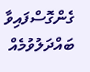ގެންގޮސްފައިވާ ބައްދަލުވުމެއް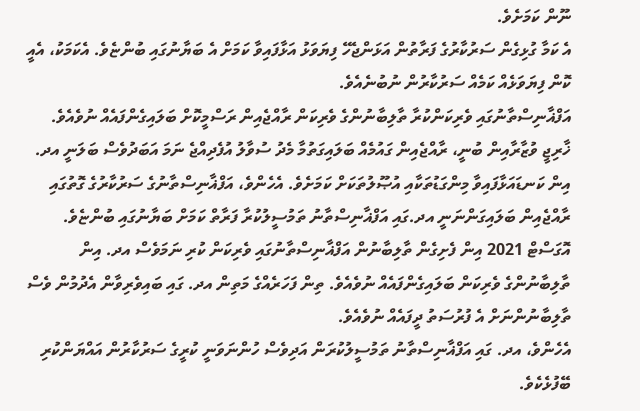ނޫން ކަމަށެވެ.
އެ ކަމާ ގުޅިގެން ސަރުކާރުގެ ފަރާތުން އަޅަންޖެހޭ ފިޔަވަޅު އަޅާފައިވާ ކަމަށް އެ ބަޔާނުގައި ބުންޏެވެ. އެކަމަކު، އެއީ ކޮން ފިޔަވަޅެއް ކަމެއް ސަރުކާރުން ނުބުނެއެވެ.
އަފްޣާނިސްތާނުގައި ވެރިކަންކުރާ ތާލިބާނުންގެ ވެރިކަން ރާއްޖެއިން ރަސްމީކޮށް ބަލައިގެންފައެއް ނުވެއެވެ.
ޚާރިޖީ ވުޒާރާއިން ބުނީ، ރާއްޖެއިން ގައުމެއް ބަލައިގަތުމާ މެދު ސުވާލު އުފެދިއްޖެ ނަމަ އަބަދުވެސް ބަލަނީ އދ. އިން ކަނޑައަޅާފައިވާ މިންގަޑުތަކާއި އުޞޫލުތަކަށް ކަމަށެވެ. އެހެންވެ، އަފްޣާނިސްތާނުގެ ސަރުކާރުގެ ގޮތުގައި ރާއްޖެއިން ބަލައިގަންނަނީ އދ.ގައި އަފްޣާނިސްތާނު ތަމުސީލުކުރާ ފަރާތް ކަމަށް ބަޔާނުގައި ބުންޏެވެ.
އޮގަސްޓް 2021 އިން ފެށިގެން ތާލިބާނުން އަފްޣާނިސްތާނުގައި ވެރިކަން ކުރި ނަމަވެސް އދ. އިން ތާލިބާނުންގެ ވެރިކަން ބަލައިގެންފައެއް ނުވެއެވެ. ތިން ފަހަރެއްގެ މަތިން އދ. ގައި ބައިވެރިވާން އެދުމުން ވެސް ތާލިބާނުންނަށް އެ ފުރުސަތު ދީފައެއް ނުވެއެވެ.
އެހެންވެ، އދ. ގައި އަފްޣާނިސްތާނު ތަމުސީލުކުރަން އަދިވެސް ހުންނަވަނީ ކުރީގެ ސަރުކާރުން އައްޔަންކުރި ބޭފުޅެކެވެ.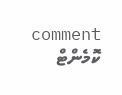comment ކޮމެންޓް